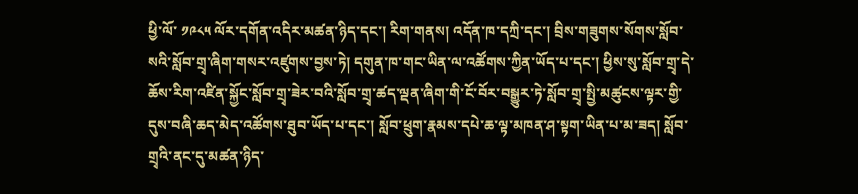ཕྱི་ལོ་ ༡༩༨༥ ལོར་དགོན་འདིར་མཚན་ཉིད་དང་། རིག་གནས། འདོན་ཁ་དཀྲི་དང་། བྲིས་གཟུགས་སོགས་སློབ་སའི་སློབ་གྲྭ་ཞིག་གསར་འཛུགས་བྱས་ཏེ། དགུན་ཁ་གང་ཡིན་ལ་འཚོགས་ཀྱིན་ཡོད་པ་དང་། ཕྱིས་སུ་སློབ་གྲྭ་དེ་ཆོས་རིག་འཛིན་སྐྱོང་སློབ་གྲྭ་ཟེར་བའི་སློབ་གྲྭ་ཚད་ལྡན་ཞིག་གི་ངོ་བོར་བསྒྱུར་ཏེ་སློབ་གྲྭ་སྤྱི་མཚུངས་ལྟར་གྱི་དུས་བཞི་ཆད་མེད་འཚོགས་ཐུབ་ཡོད་པ་དང་། སློབ་ཕྲུག་རྣམས་དཔེ་ཆ་ལྟ་མཁན་ཤ་སྟག་ཡིན་པ་མ་ཟད། སློབ་གྲྭའི་ནང་དུ་མཚན་ཉིད་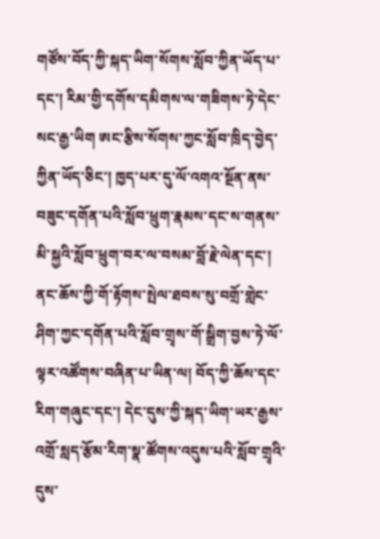གཙོས་བོད་ཀྱི་སྐད་ཡིག་སོགས་སློབ་ཀྱིན་ཡོད་པ་དང་། རིམ་གྱི་དགོས་དམིགས་ལ་གཟིགས་ཏེ་དེང་སང་རྒྱ་ཡིག ཨང་རྩིས་སོགས་ཀྱང་སློབ་ཁྲིད་བྱེད་ཀྱིན་ཡོད་ཅིང་། ཁྱད་པར་དུ་ལོ་འགའ་སྔོན་ནས་བཟུང་དགོན་པའི་སློབ་ཕྲུག་རྣམས་དང་ས་གནས་མི་སྐྱའི་སློབ་ཕྲུག་བར་ལ་བསམ་བློ་རྗེ་ལེན་དང་། ནང་ཆོས་ཀྱི་གོ་རྟོགས་སྤེལ་ཐབས་སུ་བགྲོ་གླེང་ཤིག་ཀྱང་དགོན་པའི་སློབ་གྲྭས་གོ་སྒྲིག་བྱས་ཏེ་ལོ་ལྟར་འཚོགས་བཞིན་པ་ཡིན་ལ། བོད་ཀྱི་ཆོས་དང་རིག་གཞུང་དང་། དེང་དུས་ཀྱི་སྐད་ཡིག་ཡར་རྒྱས་འགྲོ་སླད་རྩོམ་རིག་སྣ་ཚོགས་འདུས་པའི་སློབ་གྲྭའི་དུས་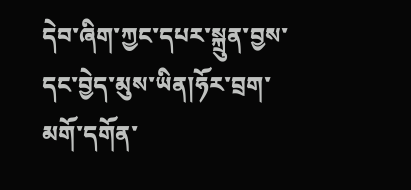དེབ་ཞིག་ཀྱང་དཔར་སྐྲུན་བྱས་དང་བྱེད་མུས་ཡིན།ཧོར་བྲག་མགོ་དགོན་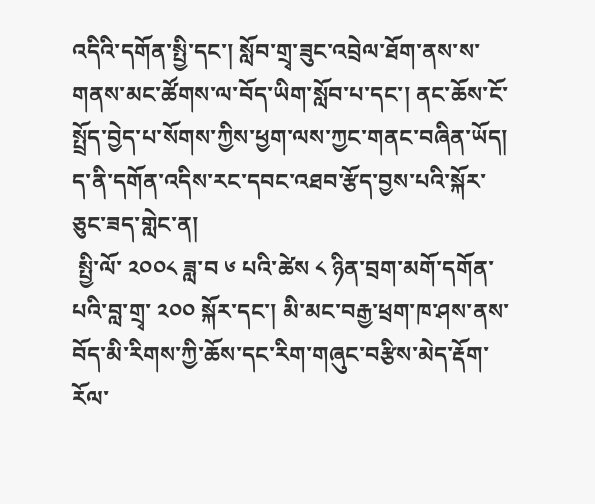འདིའི་དགོན་སྤྱི་དང་། སློབ་གྲྭ་ཟུང་འབྲེལ་ཐོག་ནས་ས་གནས་མང་ཚོགས་ལ་བོད་ཡིག་སློབ་པ་དང་། ནང་ཆོས་ངོ་སྤྲོད་བྱེད་པ་སོགས་ཀྱིས་ཕྱག་ལས་ཀྱང་གནང་བཞིན་ཡོད།
ད་ནི་དགོན་འདིས་རང་དབང་འཐབ་རྩོད་བྱས་པའི་སྐོར་ཅུང་ཟད་གླེང་ན།
 སྤྱི་ལོ་ ༢༠༠༨ ཟླ་བ ༦ པའི་ཚེས ༨ ཉིན་བྲག་མགོ་དགོན་པའི་བླ་གྲྭ་ ༢༠༠ སྐོར་དང་། མི་མང་བརྒྱ་ཕྲག་ཁ་ཤས་ནས་བོད་མི་རིགས་ཀྱི་ཆོས་དང་རིག་གཞུང་བརྩིས་མེད་རྡོག་རོལ་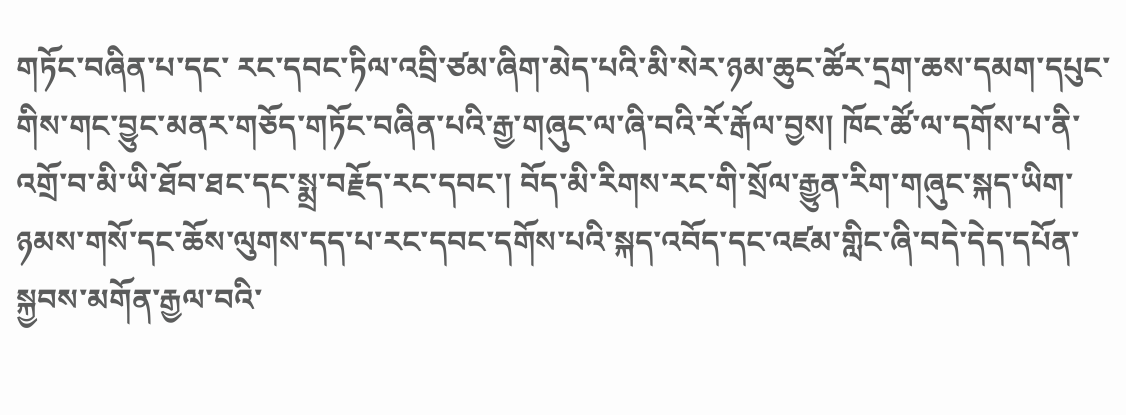གཏོང་བཞིན་པ་དང་ རང་དབང་ཏིལ་འབྲི་ཙམ་ཞིག་མེད་པའི་མི་སེར་ཉམ་ཆུང་ཚོར་དྲག་ཆས་དམག་དཔུང་གིས་གང་བྱུང་མནར་གཅོད་གཏོང་བཞིན་པའི་རྒྱ་གཞུང་ལ་ཞི་བའི་རོ་རྒོལ་བྱས། ཁོང་ཚོ་ལ་དགོས་པ་ནི་འགྲོ་བ་མི་ཡི་ཐོབ་ཐང་དང་སྨྲ་བརྗོད་རང་དབང་། བོད་མི་རིགས་རང་གི་སྲོལ་རྒྱུན་རིག་གཞུང་སྐད་ཡིག་ཉམས་གསོ་དང་ཆོས་ལུགས་དད་པ་རང་དབང་དགོས་པའི་སྐད་འབོད་དང་འཛམ་གླིང་ཞི་བདེ་དེད་དཔོན་སྐྱབས་མགོན་རྒྱལ་བའི་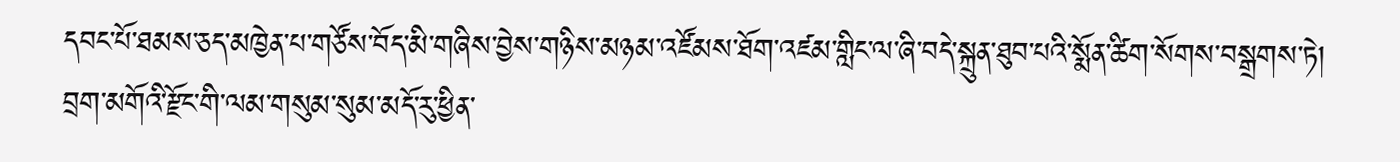དབང་པོ་ཐམས་ཅད་མཁྱེན་པ་གཙོས་བོད་མི་གཞིས་བྱེས་གཉིས་མཉམ་འཛོམས་ཐོག་འཛམ་གླིང་ལ་ཞི་བདེ་སྐྲུན་ཐུབ་པའི་སྨོན་ཚིག་སོགས་བསྒྲགས་ཏེ། བྲག་མགོའི་རྫོང་གི་ལམ་གསུམ་སུམ་མདོ་རུ་ཕྱིན་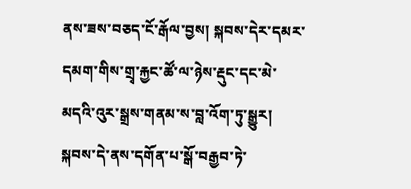ནས་ཟས་བཅད་ངོ་རྒོལ་བྱས། སྐབས་དེར་དམར་དམག་གིས་གྲྭ་རྐྱང་ཚོ་ལ་ཉེས་རྡུང་དང་མེ་མདའི་འུར་སྒྲས་གནམ་ས་བླ་འོག་ཏུ་སྒྱུར། སྐབས་དེ་ནས་དགོན་པ་སྒོ་བརྒྱབ་ཏེ་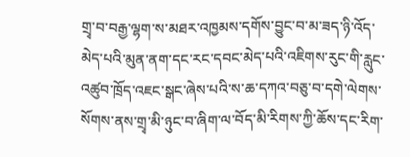གྲྭ་བ་བརྒྱ་ལྷག་ས་མཐར་འཁྱམས་དགོས་བྱུང་བ་མ་ཟད་ཉི་འོད་མེད་པའི་མུན་ནག་དང་རང་དབང་མེད་པའི་འཇིགས་རུང་གི་རླུང་འཚུབ་ཁྲོད་འཇང་སྒང་ཞེས་པའི་ས་ཆ་དཀའ་བཅུ་བ་དགེ་ལེགས་སོགས་ནས་གྲྭ་མི་ཉུང་བ་ཞིག་ལ་བོད་མི་རིགས་ཀྱི་ཆོས་དང་རིག་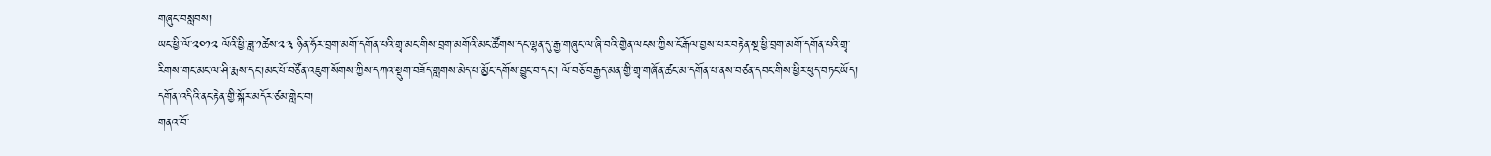གཞུང་བསླབས།
ཡང་ཕྱི་ལོ་༢༠༡༢ ལོའི་ཕྱི་ཟླ་༡ཚེས་༢༣ ཉིན་ཧོར་བྲག་མགོ་དགོན་པའི་གྲྭ་མང་གིས་བྲག་མགོའི་མང་ཚོགས་དང་ལྷན་དུ་རྒྱ་གཞུང་ལ་ཞི་བའི་གྱེན་ལངས་ཀྱིས་ངོ་རྒོལ་བྱས་པར་བརྟེན་སྔ་ཕྱི་བྲག་མགོ་དགོན་པའི་གྲྭ་རིགས་གང་མང་ལ་ཤི་རྨས་དང་།མང་པོ་བཙོན་འཇུག་སོགས་ཀྱིས་དཀའ་སྡུག་བཟོད་གླགས་མེད་པ་མྱོང་དགོས་བྱུང་བ་དང་། ལོ་བཅོ་བརྒྱད་མན་གྱི་གྲྭ་གཞོན་ཚང་མ་དགོན་པ་ནས་བཙན་དབང་གིས་ཕྱིར་ཕུད་བཏང་ཡོད།
དགོན་འདིའི་ནང་རྟེན་གྱི་སྐོར་མདོར་ཙམ་གླེང་བ།
གནའ་བོ་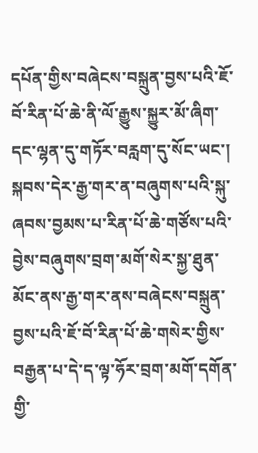དཔོན་གྱིས་བཞེངས་བསྐྲུན་བྱས་པའི་ཇོ་བོ་རིན་པོ་ཆེ་ནི་ལོ་རྒྱུས་སྐྱུར་མོ་ཞིག་དང་ལྷན་དུ་གཏོར་བརླག་དུ་སོང་ཡང་། སྐབས་དེར་རྒྱ་གར་ན་བཞུགས་པའི་སྐུ་ཞབས་བྱམས་པ་རིན་པོ་ཆེ་གཙོས་པའི་བྱེས་བཞུགས་བྲག་མགོ་སེར་སྐྱ་ཐུན་མོང་ནས་རྒྱ་གར་ནས་བཞེངས་བསྐྲུན་བྱས་པའི་ཇོ་བོ་རིན་པོ་ཆེ་གསེར་གྱིས་བརྒྱན་པ་དེ་ད་ལྟ་ཧོར་བྲག་མགོ་དགོན་གྱི་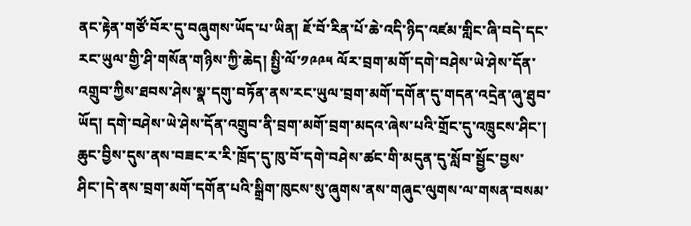ནང་རྟེན་གཙོ་བོར་དུ་བཞུགས་ཡོད་པ་ཡིན། ཇོ་བོ་རིན་པོ་ཆེ་འདི་ཉིད་འཛམ་གླིང་ཞི་བདེ་དང་རང་ཡུལ་གྱི་ཤི་གསོན་གཉིས་ཀྱི་ཆེད། སྤྱི་ལོ་༡༩༩༥ ལོར་བྲག་མགོ་དགེ་བཤེས་ཡེ་ཤེས་དོན་འགྲུབ་ཀྱིས་ཐབས་ཤེས་སྣ་དགུ་བཏོན་ནས་རང་ཡུལ་བྲག་མགོ་དགོན་དུ་གདན་འདྲེན་ཞུ་ཐུབ་ཡོད། དགེ་བཤེས་ཡེ་ཤེས་དོན་འགྲུབ་ནི་བྲག་མགོ་བྲག་མདའ་ཞེས་པའི་གྲོང་དུ་འཁྲུངས་ཤིང་། ཆུང་བྱིས་དུས་ནས་བཟང་ར་རི་ཁྲོད་དུ་ཁུ་བོ་དགེ་བཤེས་ཚང་གི་མདུན་དུ་སློབ་སྦྱོང་བྱས་ཤིང་།དེ་ནས་བྲག་མགོ་དགོན་པའི་སྒྲིག་ཁུངས་སུ་ཞུགས་ནས་གཞུང་ལུགས་ལ་གསན་བསམ་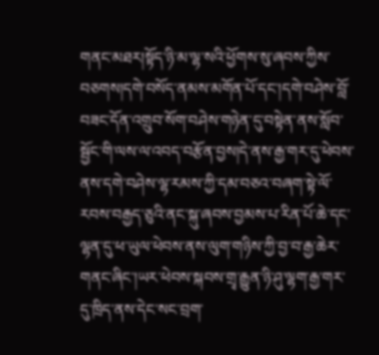གནང་མཐར།སྟོད་ཉི་མ་ལྷ་སའི་ཕྱོགས་སུ་ཞབས་ཀྱིས་བཅགས།དགེ་བསོད་ནམས་མགོན་པོ་དང་།དགེ་བཤེས་བློ་བཟང་དོན་འགྲུབ་སོག་བཤེས་གཉེན་དུ་བསྟེན་ནས་སློབ་སྦྱོང་གི་ལས་ལ་འབད་བརྩོན་བྱས།དེ་ནས་རྒྱ་གར་དུ་ཕེབས་ནས་དགེ་བཤེས་ལྷ་རམས་ཀྱི་དམ་བཅའ་བཞག་སྟེ་ལོ་རབས་བརྒྱད་ཅུའི་ནང་སྐུ་ཞབས་བྱམས་པ་རིན་པོ་ཆེ་དང་ལྷན་དུ་ཕ་ཡུལ་ཕེབས་ནས་ལུག་གཉིས་ཀྱི་བྱ་བ་རྒྱ་ཆེར་གནང་ཞིང་།ཡར་ཕེབས་སྐབས་གྲྭ་རྒྱུན་ཉི་ཤུ་ལྷག་རྒྱ་གར་དུ་ཁྲིད་ནས་དེང་སང་བྲག་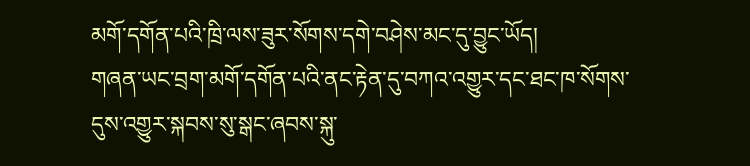མགོ་དགོན་པའི་ཁྲི་ལས་ཟུར་སོགས་དགེ་བཤེས་མང་དུ་བྱུང་ཡོད།
གཞན་ཡང་བྲག་མགོ་དགོན་པའི་ནང་རྟེན་དུ་བཀའ་འགྱུར་དང་ཐང་ཁ་སོགས་དུས་འགྱུར་སྐབས་སུ་སྒང་ཞབས་སྐུ་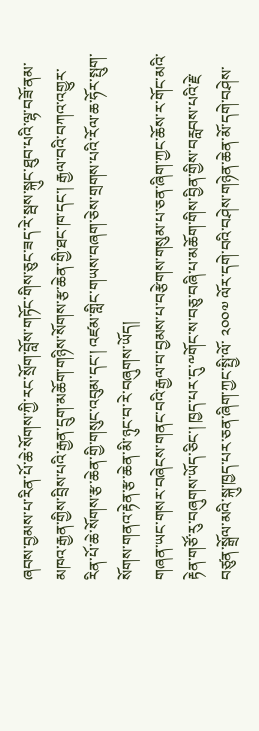ཞབས་བྱམས་པ་རིན་པོ་ཆེ་སོགས་ཀྱི་རང་སྲོག་བློས་གཏོང་གིས་ཅུང་ཟད་རེ་སྦས་སྐུང་ཐུབ་པའི་ལྷ་བཟོ་ནམ་མཁའ་རྒྱན་གྱིས་བྲིས་པའི་རྒྱན་དྲུག་མཆོག་གཉིས་སོགས་རྩ་ཆེན་གྱི་ཐང་ཁ་དང་། རྒྱལ་བའི་བཀའ་འགྱུར་རིན་པོ་ཆེ་སོགས་རྩ་ཆེན་གྱི་གསུང་འབུམ་དང་། འཛམ་གླིང་གཡས་བཞག་ཅེས་གྲགས་པའི་རོལ་ཆ་ཧོར་སྤུག་སོགས་གནའ་རྟེན་རྩ་ཆེན་མི་ཉུང་བ་རེ་བཞུགས་ཡོད།
གཞན་ཡང་གསར་བཞེངས་གནང་བའི་རྒྱལ་བ་བྱམས་པ་བརྩེགས་གསུམ་པ་ཅན་ཞིག་ཀྱང་ཆོས་ར་གོང་མའི་རྟེན་གཙོ་རུ་བཞུགས་ཡོད་ཅིང་། ཁྱད་པར་དུ་༸གོང་ས་བཅུ་བཞི་པ་མཆོག་གིས་བྱིན་གྱིས་བརླབས་པའི་རྗེ་བཙུན་སྒྲོལ་མའི་སྐུ་ཁྱད་པར་ཅན་ཞིག་ཀྱང་སྤྱི་ལོ་ ༢༠༠༧ ལོར་དགེ་བའི་བཤེས་གཉེན་ཆེན་མོ་དགེ་བཤེས་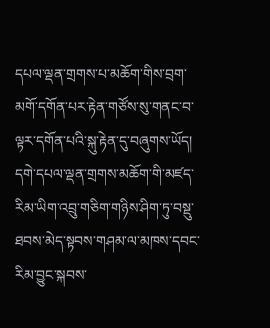དཔལ་ལྡན་གྲགས་པ་མཆོག་གིས་བྲག་མགོ་དགོན་པར་རྟེན་གཙོས་སུ་གནང་བ་ལྟར་དགོན་པའི་སྐུ་རྟེན་དུ་བཞུགས་ཡོད། དགེ་དཔལ་ལྡན་གྲགས་མཆོག་གི་མཛད་རིམ་ཡིག་འབྲུ་གཅིག་གཉིས་ཤིག་ཏུ་བསྡུ་ཐབས་མེད་སྟབས་གཤམ་ལ་མཁས་དབང་རིམ་བྱུང་སྐབས་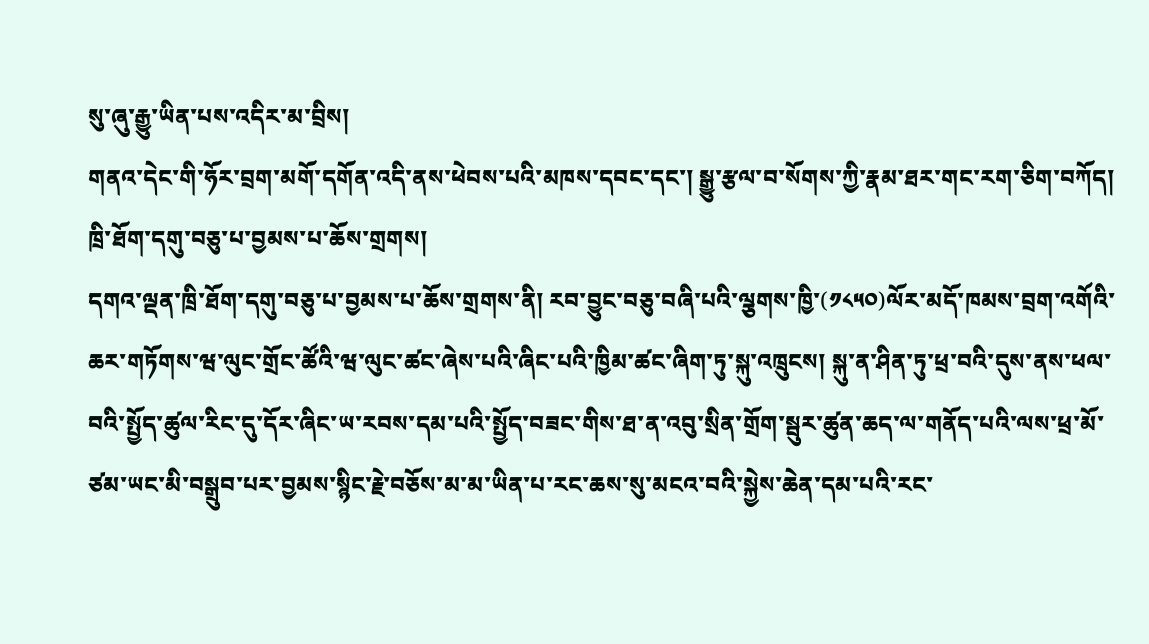སུ་ཞུ་རྒྱུ་ཡིན་པས་འདིར་མ་བྲིས།
གནའ་དེང་གི་ཧོར་བྲག་མགོ་དགོན་འདི་ནས་ཕེབས་པའི་མཁས་དབང་དང་། སྒྱུ་རྩལ་བ་སོགས་ཀྱི་རྣམ་ཐར་གང་རག་ཅིག་བཀོད།
ཁྲི་ཐོག་དགུ་བཅུ་པ་བྱམས་པ་ཆོས་གྲགས།
དགའ་ལྡན་ཁྲི་ཐོག་དགུ་བཅུ་པ་བྱམས་པ་ཆོས་གྲགས་ནི། རབ་བྱུང་བཅུ་བཞི་པའི་ལྕགས་ཁྱི་(༡༨༥༠)ལོར་མདོ་ཁམས་བྲག་འགོའི་ཆར་གཏོགས་ཝ་ལུང་གྲོང་ཚོའི་ཝ་ལུང་ཚང་ཞེས་པའི་ཞིང་པའི་ཁྱིམ་ཚང་ཞིག་ཏུ་སྐུ་འཁྲུངས། སྐུ་ན་ཤིན་ཏུ་ཕྲ་བའི་དུས་ནས་ཕལ་བའི་སྤྱོད་ཚུལ་རིང་དུ་དོར་ཞིང་ཡ་རབས་དམ་པའི་སྤྱོད་བཟང་གིས་ཐ་ན་འབུ་སྲིན་གྲོག་སྦུར་ཚུན་ཆད་ལ་གནོད་པའི་ལས་ཕྲ་མོ་ཙམ་ཡང་མི་བསྒྲུབ་པར་བྱམས་སྙིང་རྗེ་བཅོས་མ་མ་ཡིན་པ་རང་ཆས་སུ་མངའ་བའི་སྐྱེས་ཆེན་དམ་པའི་རང་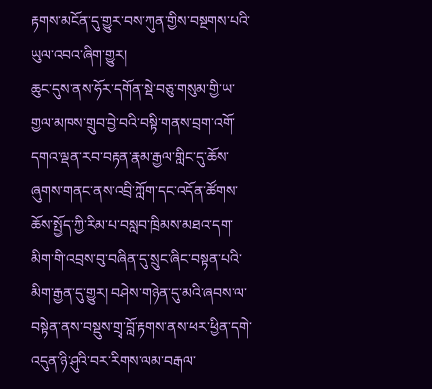རྟགས་མངོན་དུ་གྱུར་བས་ཀུན་གྱིས་བསྔགས་པའི་ཡུལ་འབའ་ཞིག་གྱུར།
ཆུང་དུས་ནས་ཧོར་དགོན་སྡེ་བཅུ་གསུམ་གྱི་ཡ་གྱལ་མཁས་གྲུབ་བྱེ་བའི་བསྟི་གནས་བྲག་འགོ་དགའ་ལྡན་རབ་བརྟན་རྣམ་རྒྱལ་གླིང་དུ་ཆོས་ཞུགས་གནང་ནས་འབྲི་ཀློག་དང་འདོན་ཚོགས་ཆོས་སྤྱོད་ཀྱི་རིམ་པ་བསླབ་ཁྲིམས་མཐའ་དག་མིག་གི་འབྲས་བུ་བཞིན་དུ་སྲུང་ཞིང་བསྟན་པའི་མིག་རྒྱན་དུ་གྱུར། བཤེས་གཉེན་དུ་མའི་ཞབས་ལ་བསྟེན་ནས་བསྡུས་གྲྭ་བློ་རྟགས་ནས་ཕར་ཕྱིན་དགེ་འདུན་ཉི་ཤུའི་བར་རིགས་ལམ་བརྒལ་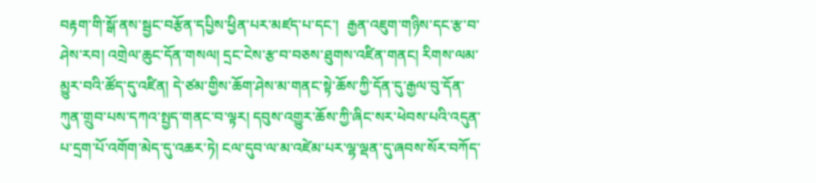བརྟག་གི་སྒོ་ནས་སྦྱང་བརྩོན་དཔྱིས་ཕྱིན་པར་མཛད་པ་དང་།  རྒྱན་འཇུག་གཉིས་དང་རྩ་བ་ཤེས་རབ། འགྲེལ་ཆུང་དོན་གསལ། དྲང་ངེས་རྩ་བ་བཅས་ཐུགས་འཛིན་གནང། རིགས་ལམ་མྱུར་བའི་ཚོད་དུ་འཛིན། དེ་ཙམ་གྱིས་ཆོག་ཤེས་མ་གནང་སྟེ་ཆོས་ཀྱི་དོན་དུ་རྒྱལ་བུ་དོན་ཀུན་གྲུབ་པས་དཀའ་སྤྱད་གནང་བ་ལྟར། དབུས་འགྱུར་ཆོས་ཀྱི་ཞིང་སར་ཕེབས་པའི་འདུན་པ་དྲག་པོ་འགོག་མེད་དུ་འཆར་ཏེ། ངལ་དུབ་ལ་མ་འཛེམ་པར་ལྷ་ལྡན་དུ་ཞབས་སོར་བཀོད་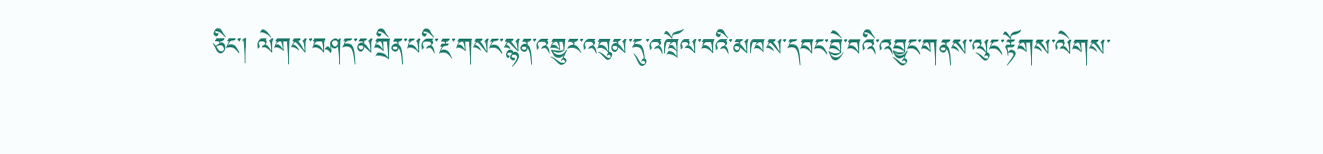ཅིང། ལེགས་བཤད་མགྲིན་པའི་རྔ་གསང་སྙན་འགྱུར་འབུམ་དུ་འཁྲོལ་བའི་མཁས་དབང་བྱེ་བའི་འབྱུང་གནས་ལུང་རྟོགས་ལེགས་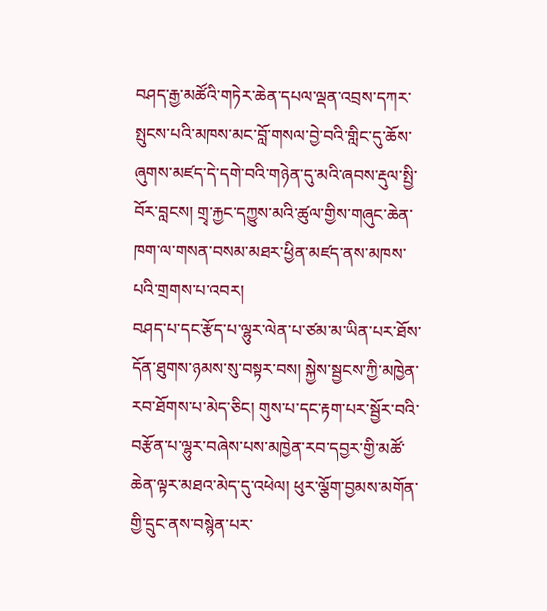བཤད་རྒྱ་མཚོའི་གཏེར་ཆེན་དཔལ་ལྡན་འབྲས་དཀར་སྤུངས་པའི་མཁས་མང་བློ་གསལ་བྱེ་བའི་གླིང་དུ་ཆོས་ཞུགས་མཛད་དེ་དགེ་བའི་གཉེན་དུ་མའི་ཞབས་རྡུལ་སྤྱི་བོར་བླངས། གྲྭ་རྐྱང་དཀྱུས་མའི་ཚུལ་གྱིས་གཞུང་ཆེན་ཁག་ལ་གསན་བསམ་མཐར་ཕྱིན་མཛད་ནས་མཁས་པའི་གྲགས་པ་འབར།
བཤད་པ་དང་རྩོད་པ་ལྷུར་ལེན་པ་ཙམ་མ་ཡིན་པར་ཐོས་དོན་ཐུགས་ཉམས་སུ་བསྟར་བས། སྐྱེས་སྦྱངས་ཀྱི་མཁྱེན་རབ་ཐོགས་པ་མེད་ཅིང། གུས་པ་དང་རྟག་པར་སྦྱོར་བའི་བརྩོན་པ་ལྷུར་བཞེས་པས་མཁྱེན་རབ་དབྱར་གྱི་མཚོ་ཆེན་ལྟར་མཐའ་མེད་དུ་འཕེལ། ཕུར་ལྕོག་བྱམས་མགོན་གྱི་དྲུང་ནས་བསྙེན་པར་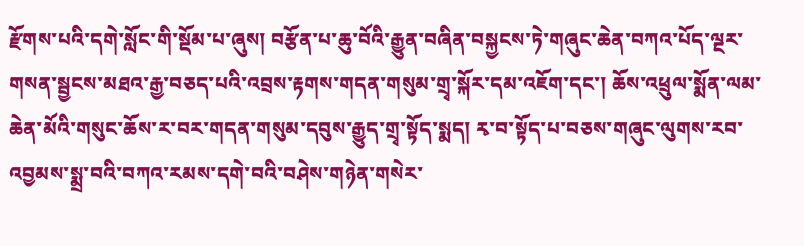རྫོགས་པའི་དགེ་སློང་གི་སྡོམ་པ་ཞུས། བརྩོན་པ་ཆུ་བོའི་རྒྱུན་བཞིན་བསྐྱངས་ཏེ་གཞུང་ཆེན་བཀའ་པོད་ལྔར་གསན་སྦྱངས་མཐའ་རྒྱ་བཅད་པའི་འབྲས་རྟགས་གདན་གསུམ་གྲྭ་སྐོར་དམ་འཇོག་དང་། ཆོས་འཕྲུལ་སྨོན་ལམ་ཆེན་མོའི་གསུང་ཆོས་ར་བར་གདན་གསུམ་དབུས་རྒྱུད་གྲྭ་སྟོད་སྨད། རྭ་བ་སྟོད་པ་བཅས་གཞུང་ལུགས་རབ་འབྱམས་སྨྲ་བའི་བཀའ་རམས་དགེ་བའི་བཤེས་གཉེན་གསེར་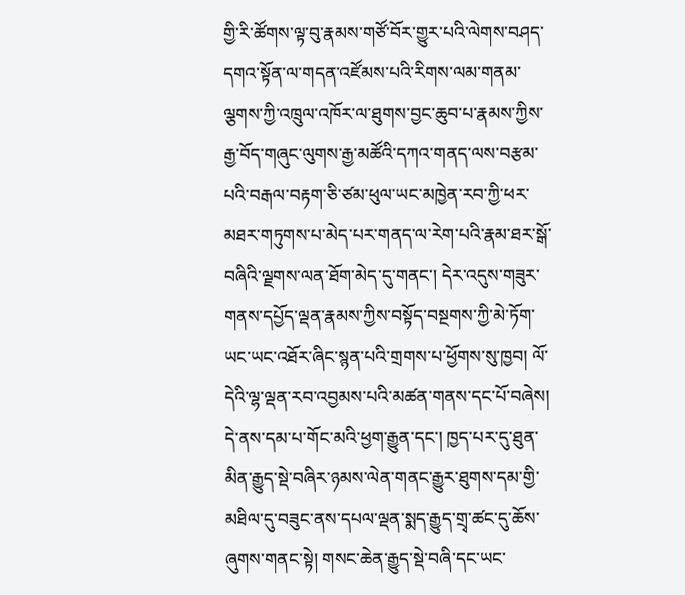གྱི་རི་ཚོགས་ལྟ་བུ་རྣམས་གཙོ་བོར་གྱུར་པའི་ལེགས་བཤད་དགའ་སྟོན་ལ་གདན་འཛོམས་པའི་རིགས་ལམ་གནམ་ལྕགས་ཀྱི་འཁྲུལ་འཁོར་ལ་ཐུགས་བྱང་ཆུབ་པ་རྣམས་ཀྱིས་རྒྱ་བོད་གཞུང་ལུགས་རྒྱ་མཚོའི་དཀའ་གནད་ལས་བརྩམ་པའི་བརྒལ་བརྟག་ཅི་ཙམ་ཕུལ་ཡང་མཁྱེན་རབ་ཀྱི་ཕར་མཐར་གཏུགས་པ་མེད་པར་གནད་ལ་རེག་པའི་རྣམ་ཐར་སྒོ་བཞིའི་ལྗགས་ལན་ཐོག་མེད་དུ་གནང་། དེར་འདུས་གཟུར་གནས་དཔྱོད་ལྡན་རྣམས་ཀྱིས་བསྟོད་བསྔགས་ཀྱི་མེ་ཏོག་ཡང་ཡང་འཐོར་ཞིང་སྙན་པའི་གྲགས་པ་ཕྱོགས་སུ་ཁྱབ། ལོ་དེའི་ལྷ་ལྡན་རབ་འབྱམས་པའི་མཚན་གནས་དང་པོ་བཞེས།
དེ་ནས་དམ་པ་གོང་མའི་ཕྱག་རྒྱུན་དང་། ཁྱད་པར་དུ་ཐུན་མིན་རྒྱུད་སྡེ་བཞིར་ཉམས་ལེན་གནང་རྒྱུར་ཐུགས་དམ་གྱི་མཐིལ་དུ་བཟུང་ནས་དཔལ་ལྡན་སྨད་རྒྱུད་གྲྭ་ཚང་དུ་ཆོས་ཞུགས་གནང་སྟེ། གསང་ཆེན་རྒྱུད་སྡེ་བཞི་དང་ཡང་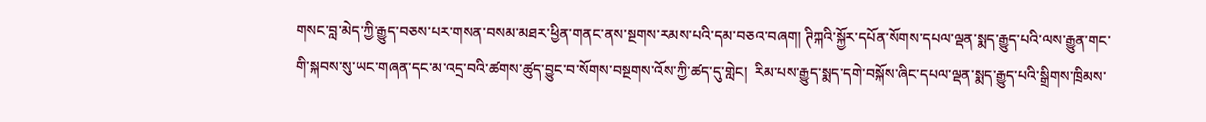གསང་བླ་མེད་ཀྱི་རྒྱུད་བཅས་པར་གསན་བསམ་མཐར་ཕྱིན་གནང་ནས་སྔགས་རམས་པའི་དམ་བཅའ་བཞག། ཊིཀྐའི་སྐྱོར་དཔོན་སོགས་དཔལ་ལྡན་སྨད་རྒྱུད་པའི་ལས་རྒྱུན་གང་གི་སྐབས་སུ་ཡང་གཞན་དང་མ་འདྲ་བའི་ཚགས་ཚུད་བྱུང་བ་སོགས་བསྔགས་འོས་ཀྱི་ཚད་དུ་གླེང།  རིམ་པས་རྒྱུད་སྨད་དགེ་བསྐོས་ཞིང་དཔལ་ལྡན་སྨད་རྒྱུད་པའི་སྒྲིགས་ཁྲིམས་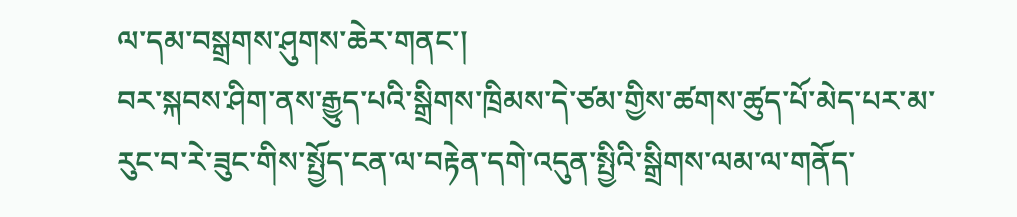ལ་དམ་བསྒྲགས་ཤུགས་ཆེར་གནང་།
བར་སྐབས་ཤིག་ནས་རྒྱུད་པའི་སྒྲིགས་ཁྲིམས་དེ་ཙམ་གྱིས་ཚགས་ཚུད་པོ་མེད་པར་མ་རུང་བ་རེ་ཟུང་གིས་སྤྱོད་ངན་ལ་བརྟེན་དགེ་འདུན་སྤྱིའི་སྒྲིགས་ལམ་ལ་གནོད་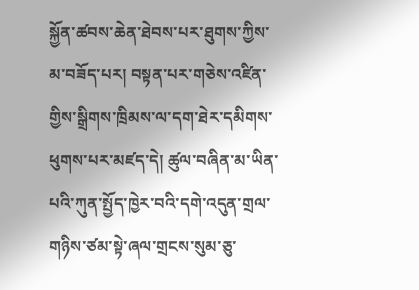སྐྱོན་ཚབས་ཆེན་ཐེབས་པར་ཐུགས་ཀྱིས་མ་བཟོད་པར། བསྟན་པར་གཅེས་འཛིན་གྱིས་སྒྲིགས་ཁྲིམས་ལ་དག་ཐེར་དམིགས་ཕུགས་པར་མཛད་དེ། ཚུལ་བཞིན་མ་ཡིན་པའི་ཀུན་སྤྱོད་ཁྱེར་བའི་དགེ་འདུན་གྲལ་གཉིས་ཙམ་སྟེ་ཞལ་གྲངས་སུམ་ཅུ་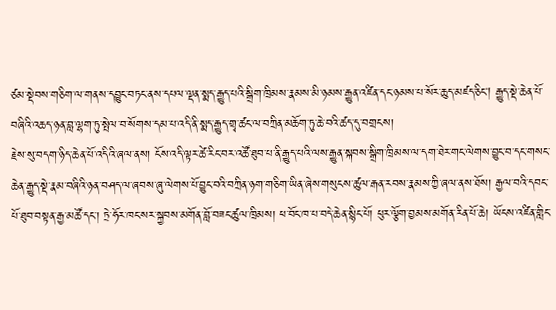ཙམ་སྡེབས་གཅིག་ལ་གནས་དབྱུང་བཏང་ནས་དཔལ་ལྡན་སྨད་རྒྱུད་པའི་སྒྲིག་ཁྲིམས་རྣམས་མི་ཉམས་རྒྱུན་འཛིན་དང་ཉམས་པ་སོར་ཆུད་མཛད་ཅིང། རྒྱུད་སྡེ་ཆེན་པོ་བཞིའི་འཆད་ཉན་བླ་ལྷག་ཏུ་སྤེལ་བ་སོགས་དམ་པ་འདི་ནི་སྨད་རྒྱུད་གྲྭ་ཚང་ལ་བཀྲིན་མཆོག་ཏུ་ཆེ་བའི་ཚད་དུ་བགྲངས།
རྗེས་སུ་བདག་ཉིད་ཆེན་པོ་འདིའི་ཞལ་ནས། ངོས་འདི་ལྟར་ཚེ་རིང་བར་འཚོ་ཐུབ་པ་ནི་རྒྱུད་པའི་ལས་རྒྱུན་སྐབས་སྒྲིག་ཁྲིམས་ལ་དག་ཐེར་གང་ལེགས་བྱུང་བ་དང་གསང་ཆེན་རྒྱུད་སྡེ་རྣམ་བཞིའི་ཉན་བཤད་ལ་ཞབས་ཞུ་ལེགས་པོ་བྱུང་བའི་བཀྲིན་ཉག་གཅིག་ཡིན་ཞེས་གསུངས་ཚུལ་རྒན་རབས་རྣམས་ཀྱི་ཞལ་ནས་ཐོས། རྒྱལ་བའི་དབང་པོ་ཐུབ་བསྟན་རྒྱ་མཚོ་དང་། ཏྲེ་ཧོར་ཁང་སར་སྐྱབས་མགོན་བློ་བཟང་ཚུལ་ཁྲིམས། ཕ་བོང་ཁ་པ་བདེ་ཆེན་སྙིང་པོ། ཕུར་ལྕོག་བྱམས་མགོན་རིན་པོ་ཆེ། ཡོངས་འཛིན་གླིང་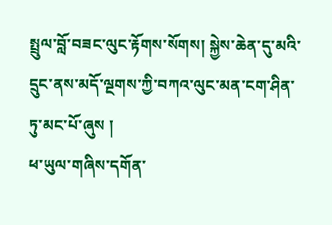སྤྲུལ་བློ་བཟང་ལུང་རྟོགས་སོགས། སྐྱེས་ཆེན་དུ་མའི་དྲུང་ནས་མདོ་ལྔགས་ཀྱི་བཀའ་ལུང་མན་ངག་ཤིན་ཏུ་མང་པོ་ཞུས །
ཕ་ཡུལ་གཞིས་དགོན་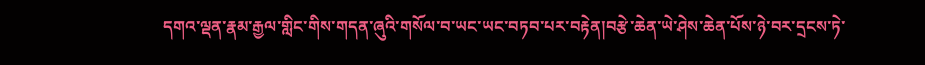དགའ་ལྡན་རྣམ་རྒྱལ་གླིང་གིས་གདན་ཞུའི་གསོལ་བ་ཡང་ཡང་བཏབ་པར་བརྟེན།བརྩེ་ཆེན་ཡེ་ཤེས་ཆེན་པོས་ཉེ་བར་དྲངས་ཏེ་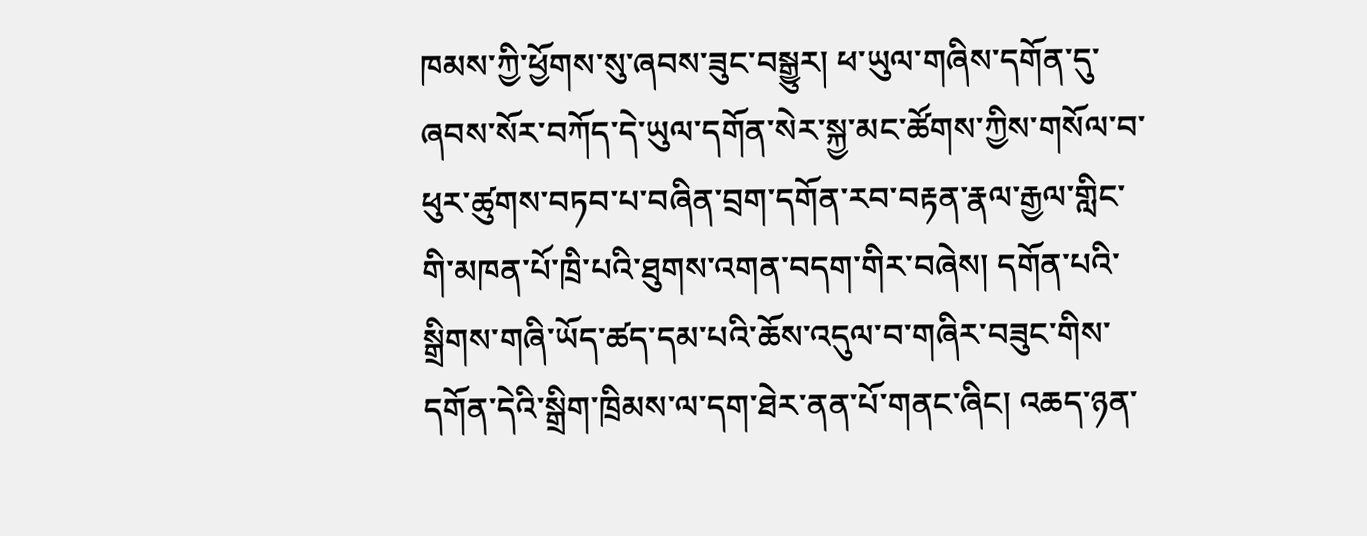ཁམས་ཀྱི་ཕྱོགས་སུ་ཞབས་ཟུང་བསྒྱུར། ཕ་ཡུལ་གཞིས་དགོན་དུ་ཞབས་སོར་བཀོད་དེ་ཡུལ་དགོན་སེར་སྐྱ་མང་ཚོགས་ཀྱིས་གསོལ་བ་ཕུར་ཚུགས་བཏབ་པ་བཞིན་བྲག་དགོན་རབ་བརྟན་རྣལ་རྒྱལ་གླིང་གི་མཁན་པོ་ཁྲི་པའི་ཐུགས་འགན་བདག་གིར་བཞེས། དགོན་པའི་སྒྲིགས་གཞི་ཡོད་ཚད་དམ་པའི་ཆོས་འདུལ་བ་གཞིར་བཟུང་གིས་དགོན་དེའི་སྒྲིག་ཁྲིམས་ལ་དག་ཐེར་ནན་པོ་གནང་ཞིང། འཆད་ཉན་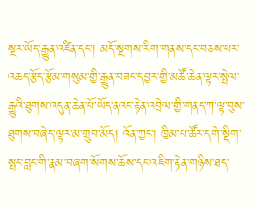སྔར་ཡོད་རྒྱུན་འཛིན་དང་། མདོ་སྔགས་རིག་གནས་དང་བཅས་པར་འཆད་རྩོད་རྩོམ་གསུམ་གྱི་རྒྱུན་བཟང་དབྱར་གྱི་མཚོ་ཆེན་ལྟར་སྤེལ་རྒྱུའི་ཐུགས་འདུན་ཆེན་པོ་ཡོད་ནའང་རྟེན་འབྲེལ་གྱི་གནད་ཀ་ལྟ་བུས་ཐུགས་བཞེད་ལྟར་མ་གྲུབ་མོད། འོན་ཀྱང་། ཁྱིམ་པ་ཚོར་དགེ་སྡིག་སྤང་བླང་གི་རྣམ་བཞག་སོགས་ཆོས་དང་འཇིག་རྟེན་གཉིས་ཐད་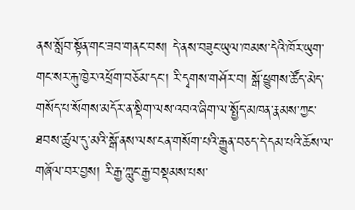ནས་སློབ་སྟོན་གང་ཟབ་གནང་བས། དེ་ནས་བཟུང་ཡུལ་ཁམས་དེའི་ཁོར་ཡུག་གང་སར་རྐུ་ཁྱེར་འཕྲོག་བཅོམ་དང་། རི་དྭགས་གཤོར་བ། སྒོ་ཕྱུགས་ཚོད་མེད་གསོད་པ་སོགས་མདོར་ན་སྡིག་ལས་འབའ་ཞིག་ལ་སྤྱོད་མཁན་རྣམས་ཀྱང་ཐབས་ཚུལ་དུ་མའི་སྒོ་ནས་ལས་ངན་གསོག་པའི་རྒྱུན་བཅད་དེ་དམ་པའི་ཆོས་ལ་གཞོལ་བར་བྱས། རི་རྒྱ་ཀླུང་རྒྱ་བསྡམས་པས་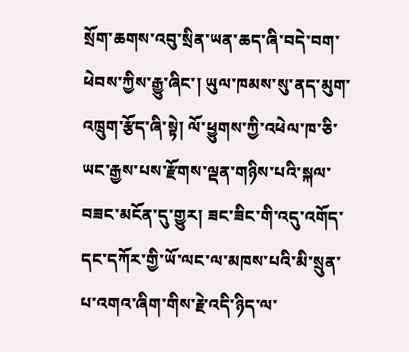སྲོག་ཆགས་འབུ་སྲིན་ཡན་ཆད་ཞི་བདེ་བག་ཕེབས་ཀྱིས་རྒྱུ་ཞིང་། ཡུལ་ཁམས་སུ་ནད་མུག་འཁྲུག་རྩོད་ཞི་སྟེ། ལོ་ཕྱུགས་ཀྱི་འཕེལ་ཁ་ཅི་ཡང་རྒྱས་པས་རྫོགས་ལྡན་གཉིས་པའི་སྐལ་བཟང་མངོན་དུ་གྱུར། ཟང་ཟིང་གི་འདུ་འགོད་དང་དཀོར་གྱི་ཡོ་ལང་ལ་མཁས་པའི་མི་སྲུན་པ་འགའ་ཞིག་གིས་རྗེ་འདི་ཉིད་ལ་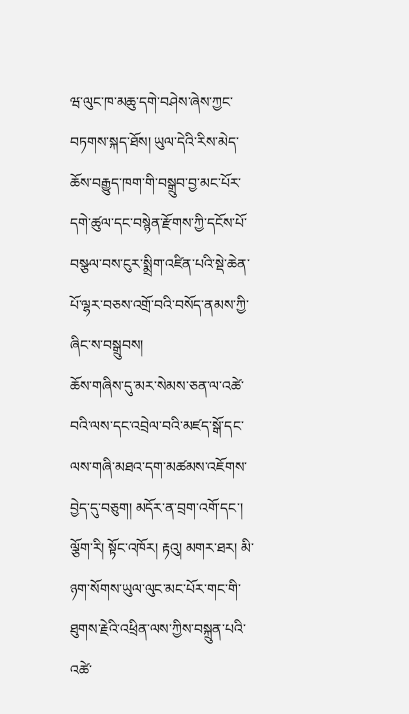ཝ་ལུང་ཁ་མཆུ་དགེ་བཤེས་ཞེས་ཀྱང་བཏགས་སྐད་ཐོས། ཡུལ་དེའི་རིས་མེད་ཆོས་བརྒྱུད་ཁག་གི་བསྒྲུབ་བྱ་མང་པོར་དགེ་ཚུལ་དང་བསྙེན་རྫོགས་ཀྱི་དངོས་པོ་བསྩལ་བས་ངུར་སྨྲིག་འཛིན་པའི་སྡེ་ཆེན་པོ་ལྷར་བཅས་འགྲོ་བའི་བསོད་ནམས་ཀྱི་ཞིང་ས་བསྒྲུབས།
ཆོས་གཞིས་དུ་མར་སེམས་ཅན་ལ་འཚེ་བའི་ལས་དང་འབྲེལ་བའི་མཛད་སྒོ་དང་ལས་གཞི་མཐའ་དག་མཚམས་འཇོགས་བྱེད་དུ་བཅུག། མདོར་ན་བྲག་འགོ་དང་། ལྕོག་རི། སྟོང་འཁོར། རྟའུ། མགར་ཐར། མི་ཉག་སོགས་ཡུལ་ལུང་མང་པོར་གང་གི་ཐུགས་རྗེའི་འཕྲིན་ལས་ཀྱིས་བསྐྲུན་པའི་འཚེ་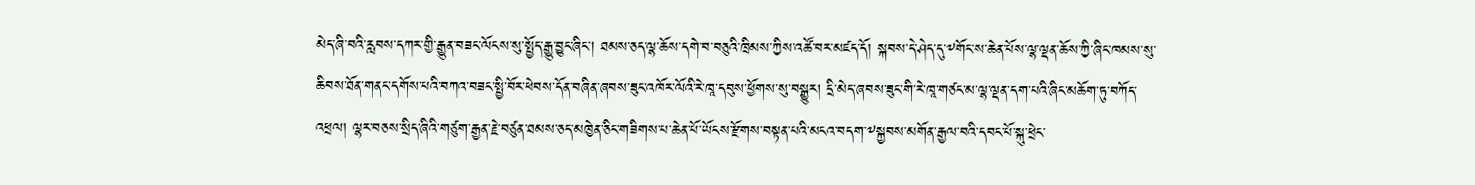མེད་ཞི་བའི་རླབས་དཀར་གྱི་རྒྱུན་བཟང་ལོངས་སུ་སྤྱོད་རྒྱུ་བྱུང་ཞིང། ཐམས་ཅད་ལྷ་ཆོས་དགེ་བ་བཅུའི་ཁྲིམས་ཀྱིས་འཚོ་བར་མཛད་དོ། སྐབས་དེ་ཤེད་དུ་༸གོང་ས་ཆེན་པོས་ལྷ་ལྡན་ཆོས་ཀྱི་ཞིང་ཁམས་སུ་ཆིབས་ཐོན་གནང་དགོས་པའི་བཀའ་བཟང་སྤྱི་བོར་ཕེབས་དོན་བཞིན་ཞབས་ཟུང་འཁོར་ལོའི་རེ་ཁཱ་དབུས་ཕྱོགས་སུ་བསྒྱུར། དྲི་མེད་ཞབས་ཟུང་གི་རེ་ཁཱ་གཙང་མ་ལྷ་ལྡན་དག་པའི་ཞིང་མཆོག་ཏུ་བཀོད་འཕྲལ། ལྷར་བཅས་སྲིད་ཞིའི་གཙུག་རྒྱན་རྗེ་བཙུན་ཐམས་ཅད་མཁྱེན་ཅིང་གཟིགས་པ་ཆེན་པོ་ཡོངས་རྫོགས་བསྟན་པའི་མངའ་བདག་༸སྐྱབས་མགོན་རྒྱལ་བའི་དབང་པོ་སྐུ་ཕྲེང་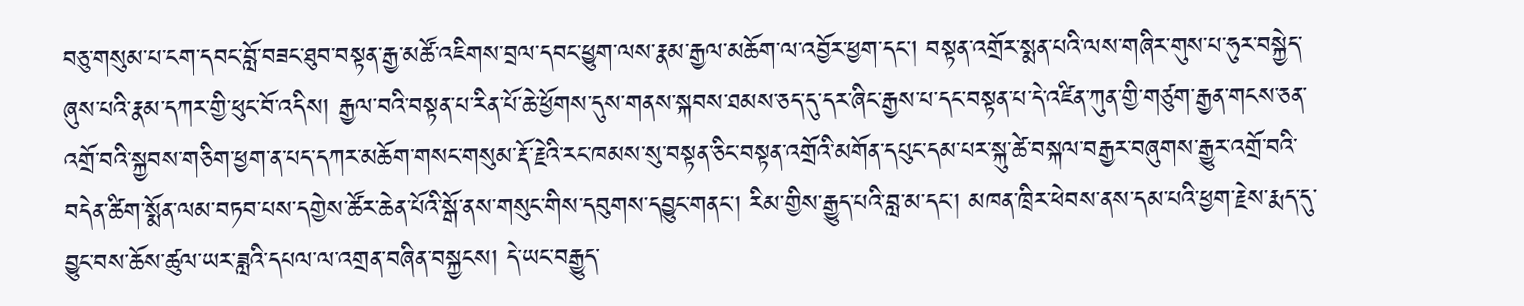བཅུ་གསུམ་པ་ངག་དབང་བློ་བཟང་ཐུབ་བསྟན་རྒྱ་མཚོ་འཇིགས་བྲལ་དབང་ཕྱུག་ལས་རྣམ་རྒྱལ་མཆོག་ལ་འབྱོར་ཕྱག་དང། བསྟན་འགྲོར་སྨན་པའི་ལས་གཞིར་གུས་པ་ཧུར་བསྐྱེད་ཞུས་པའི་རྣམ་དཀར་གྱི་ཕུང་བོ་འདིས། རྒྱལ་བའི་བསྟན་པ་རིན་པོ་ཆེ་ཕྱོགས་དུས་གནས་སྐབས་ཐམས་ཅད་དུ་དར་ཞིང་རྒྱས་པ་དང་བསྟན་པ་དེ་འཛིན་ཀུན་གྱི་གཙུག་རྒྱན་གངས་ཅན་འགྲོ་བའི་སྐྱབས་གཅིག་ཕྱག་ན་པད་དཀར་མཆོག་གསང་གསུམ་རྡོ་རྗེའི་རང་ཁམས་སུ་བསྟན་ཅིང་བསྟན་འགྲོའི་མགོན་དཔུང་དམ་པར་སྐུ་ཚེ་བསྐལ་བརྒྱར་བཞུགས་རྒྱུར་འགྲོ་བའི་བདེན་ཚིག་སྨོན་ལམ་བཏབ་པས་དགྱེས་ཚོར་ཆེན་པོའི་སྒོ་ནས་གསུང་གིས་དབུགས་དབྱུང་གནང་། རིམ་གྱིས་རྒྱུད་པའི་བླ་མ་དང་། མཁན་ཁྲིར་ཕེབས་ནས་དམ་པའི་ཕྱག་རྗེས་རྨད་དུ་བྱུང་བས་ཆོས་ཚུལ་ཡར་ཟླའི་དཔལ་ལ་འགྲན་བཞིན་བསྐྱངས། དེ་ཡང་བརྒྱུད་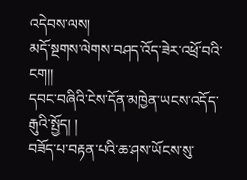འདེབས་ལས།
མདོ་སྔགས་ལེགས་བཤད་འོད་ཟེར་འཕྲོ་བའི་ངག།།
དབང་བཞིའི་ངེས་དོན་མཁྱེན་ཡངས་འདོད་རྒུའི་སྤྱོད། །
བཟོད་པ་བརྟན་པའི་ཆ་ཤས་ཡོངས་སུ་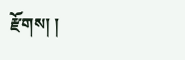རྫོགས། །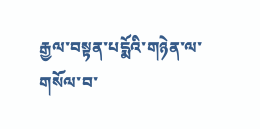རྒྱལ་བསྟན་པདྨོའི་གཉེན་ལ་གསོལ་བ་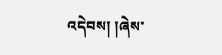འདེབས། །ཞེས་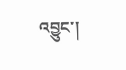འབྱུང་།